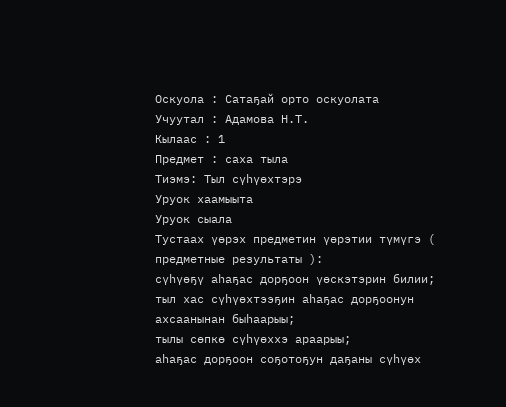Оскуола : Сатаҕай орто оскуолата
Учуутал : Адамова Н.Т.
Кылаас : 1
Предмет : саха тыла
Тиэмэ: Тыл сүһүөхтэрэ
Уруок хаамыыта
Уруок сыала
Тустаах үөрэх предметин үөрэтии түмүгэ ( предметные результаты ):
сүһүөҕү аһаҕас дорҕоон үөскэтэрин билии;
тыл хас сүһүөхтээҕин аһаҕас дорҕоонун ахсаанынан быһаарыы;
тылы сөпкө сүһүөххэ араарыы;
аһаҕас дорҕоон соҕотоҕун даҕаны сүһүөх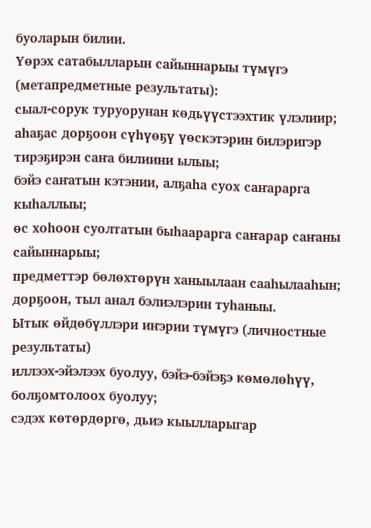буоларын билии.
Үөрэх сатабылларын сайыннарыы түмүгэ (метапредметные результаты):
сыал-сорук туруорунан көдьүүстээхтик үлэлиир;
аһаҕас дорҕоон сүһүөҕү үөскэтэрин билэригэр тирэҕирэн саҥа билиини ылыы;
бэйэ саҥатын кэтэнии, алҕаһа суох саҥарарга кыһаллыы;
өс хоһоон суолтатын быһаарарга саҥарар саҥаны сайыннарыы;
предметтэр бөлөхтөрүн ханыылаан сааһылааһын;
дорҕоон, тыл анал бэлиэлэрин туһаныы.
Ытык өйдөбүллэри иҥэрии түмүгэ (личностные результаты)
иллээх-эйэлээх буолуу, бэйэ-бэйэҕэ көмөлөһүү, болҕомтолоох буолуу;
сэдэх көтөрдөргө, дьиэ кыылларыгар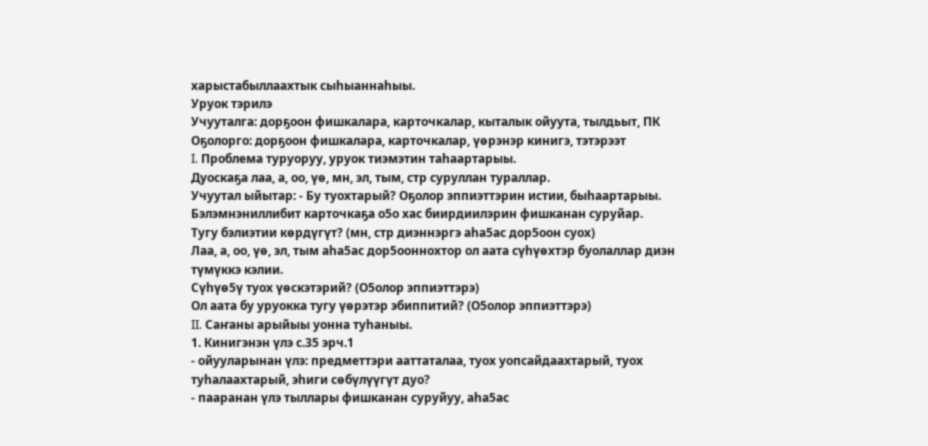харыстабыллаахтык сыһыаннаһыы.
Уруок тэрилэ
Учууталга: дорҕоон фишкалара, карточкалар, кыталык ойуута, тылдьыт, ПК
Оҕолорго: дорҕоон фишкалара, карточкалар, үөрэнэр кинигэ, тэтэрээт
I. Проблема туруоруу, уруок тиэмэтин таһаартарыы.
Дуоскаҕа лаа, а, оо, үө, мн, эл, тым, стр суруллан тураллар.
Учуутал ыйытар: - Бу туохтарый? Оҕолор эппиэттэрин истии, быһаартарыы.
Бэлэмнэниллибит карточкаҕа о5о хас биирдиилэрин фишканан суруйар.
Тугу бэлиэтии көрдүгүт? (мн, стр диэннэргэ аһа5ас дор5оон суох)
Лаа, а, оо, үө, эл, тым аһа5ас дор5ооннохтор ол аата сүһүөхтэр буолаллар диэн түмүккэ кэлии.
Сүһүө5ү туох үөскэтэрий? (О5олор эппиэттэрэ)
Ол аата бу уруокка тугу үөрэтэр эбиппитий? (О5олор эппиэттэрэ)
II. Саҥаны арыйыы уонна туһаныы.
1. Кинигэнэн үлэ с.35 эрч.1
- ойууларынан үлэ: предметтэри ааттаталаа, туох уопсайдаахтарый, туох туһалаахтарый, эһиги сөбүлүүгүт дуо?
- пааранан үлэ тыллары фишканан суруйуу, аһа5ас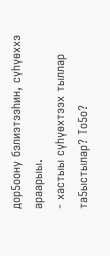дор5оону бэлиэтээһин, сүһүөххэ араарыы.
- хастыы сүһүөхтээх тыллар та5ыстылар? То5о?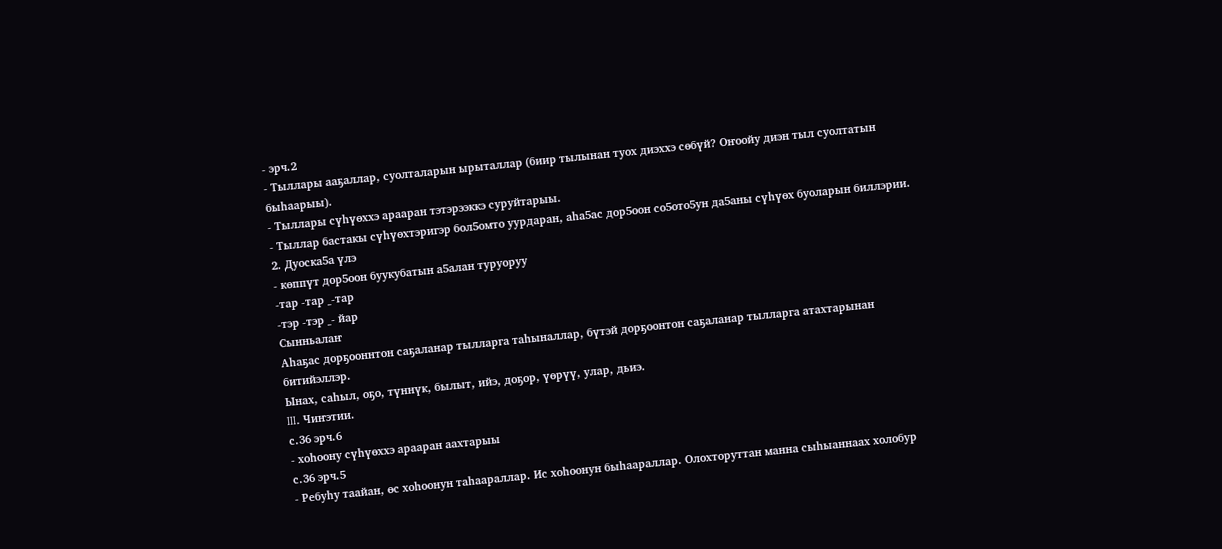- эрч.2
- Тыллары ааҕаллар, суолталарын ырыталлар (биир тылынан туох диэххэ сөбүй? Оҥоойу диэн тыл суолтатын быһаарыы).
- Тыллары сүһүөххэ арааран тэтэрээккэ суруйтарыы.
- Тыллар бастакы сүһүөхтэригэр бол5омто уурдаран, аһа5ас дор5оон со5ото5ун да5аны сүһүөх буоларын биллэрии.
2. Дуоска5а үлэ
- көппүт дор5оон буукубатын а5алан туруоруу
-тар -тар _-тар
-тэр -тэр _- йар
Сынньалаҥ
Аһаҕас дорҕооннтон саҕаланар тылларга таһыналлар, бүтэй дорҕоонтон саҕаланар тылларга атахтарынан битийэллэр.
Ынах, саһыл, оҕо, түннүк, былыт, ийэ, доҕор, үөрүү, улар, дьиэ.
III. Чиҥэтии.
с.36 эрч.6
- хоһоону сүһүөххэ арааран аахтарыы
с.36 эрч.5
- Ребуһу таайан, өс хоһоонун таһаараллар. Ис хоһоонун быһаараллар. Олохторуттан манна сыһыаннаах холобур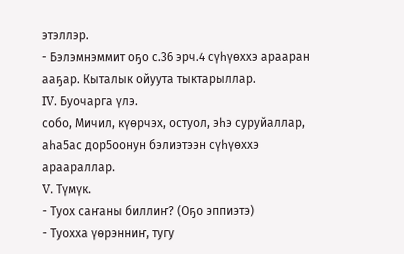этэллэр.
- Бэлэмнэммит оҕо с.36 эрч.4 сүһүөххэ арааран ааҕар. Кыталык ойуута тыктарыллар.
IV. Буочарга үлэ.
собо, Мичил, күөрчэх, остуол, эһэ суруйаллар, аһа5ас дор5оонун бэлиэтээн сүһүөххэ араараллар.
V. Түмүк.
- Туох саҥаны биллиҥ? (Оҕо эппиэтэ)
- Туохха үөрэнниҥ, тугу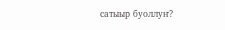сатыыр буоллуҥ?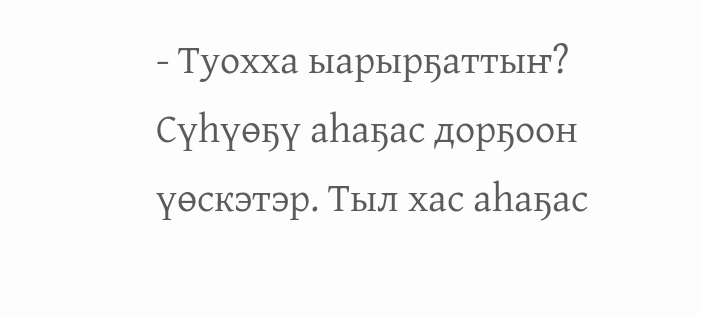- Туохха ыарырҕаттыҥ?
Сүһүөҕү аһаҕас дорҕоон үөскэтэр. Тыл хас аһаҕас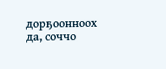дорҕоонноох да, соччо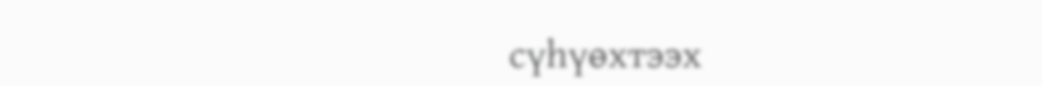сүһүөхтээх